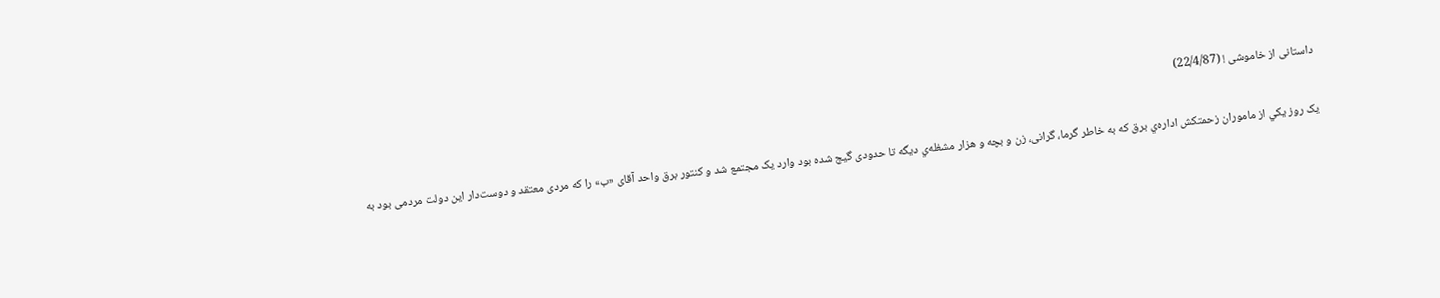داستانی از خاموشی ! (22/4/87)

یک روز يكي از ماموران زحمتكش اداره‌ي برق که به خاطر گرما، گرانی، زن و بچه و هزار مشغله‌ي دیگه تا حدودی گیج شده بود وارد یک مجتمع شد و کنتور برق واحد آقای «ب» را که مردی معتقد و دوست‌دار این دولت مردمی بود به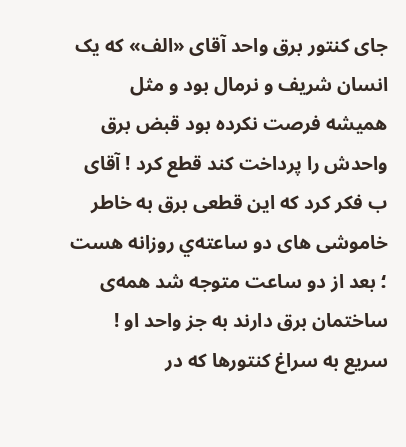جای کنتور برق واحد آقای «الف» که یک انسان شریف و نرمال بود و مثل همیشه فرصت نکرده بود قبض برق واحدش را پرداخت کند قطع کرد ! آقای ب فکر کرد که این قطعی برق به خاطر خاموشی های دو ساعته‌ي روزانه هست ؛ بعد از دو ساعت متوجه شد همه‌ی ساختمان برق دارند به جز واحد او ! سریع به سراغ کنتورها که در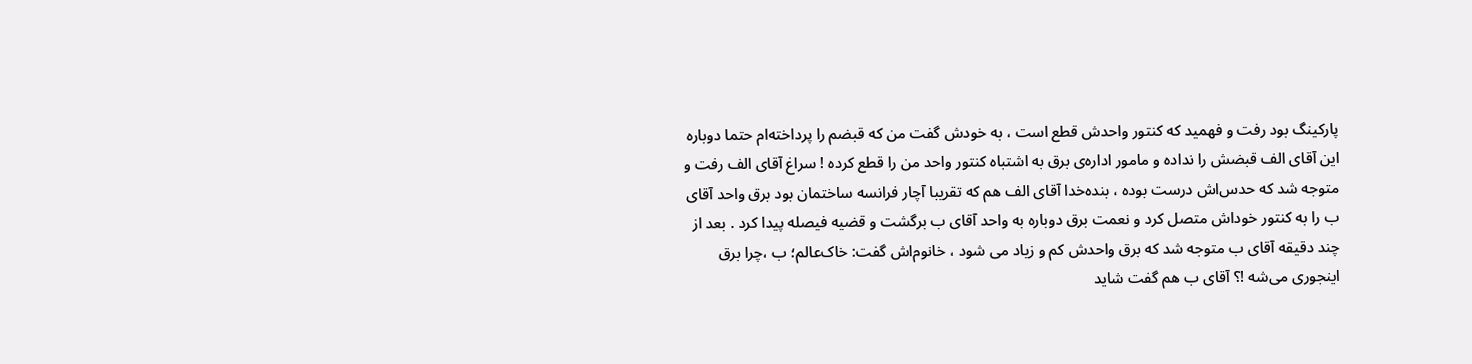پارکینگ بود رفت و فهمید که کنتور واحدش قطع است ، به خودش گفت من که قبضم را پرداخته‌ام حتما دوباره این آقای الف قبضش را نداده و مامور اداره‌ی برق به اشتباه کنتور واحد من را قطع کرده ! سراغ آقای الف رفت و متوجه شد که حدس‌اش درست بوده ،‌ بنده‌خدا آقای الف هم که تقریبا آچار فرانسه ساختمان بود برق واحد آقای ب را به کنتور خوداش متصل کرد و نعمت برق دوباره به واحد آقای ب برگشت و قضیه فیصله پیدا کرد . بعد از چند دقیقه آقای ب متوجه شد که برق واحدش کم و زیاد می شود ،‌ خانوم‌اش گفت: خاک‌عالم؛ ب ،‌چرا برق اینجوری می‌شه !؟ آقای ب هم گفت شاید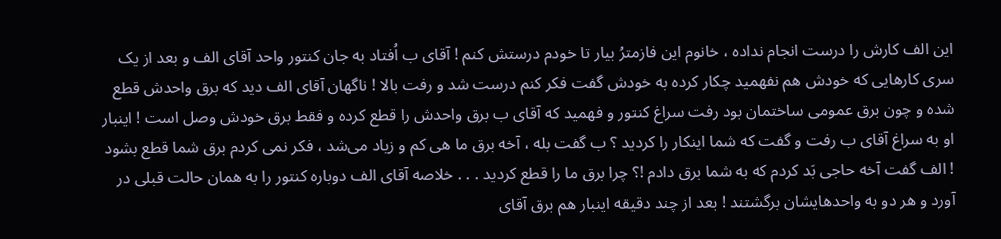این الف کارش را درست انجام نداده ، خانوم این فازمترُ بیار تا خودم درستش کنم ! آقای ب اُفتاد به جان کنتور واحد آقای الف و بعد از یک سری کارهایی که خودش هم نفهمید چکار کرده به خودش گفت فکر کنم درست شد و رفت بالا ! ناگهان آقای الف دید که برق واحدش قطع شده و چون برق عمومی ساختمان بود رفت سراغ کنتور و فهمید که آقای ب برق واحدش را قطع کرده و فقط برق خودش وصل است ! اینبار او به سراغ آقای ب رفت و گفت که شما اینکار را کردید ؟ ب گفت بله ، آخه برق ما هی کم و زیاد می‌شد‌ ، فکر نمی کردم برق شما قطع بشود ! الف گفت آخه حاجی بَد کردم که به شما برق دادم !؟ چرا برق ما را قطع کردید . . . خلاصه آقای الف دوباره کنتور را به همان حالت قبلی در آورد و هر دو به واحدهایشان برگشتند ! بعد از چند دقیقه اینبار هم برق آقای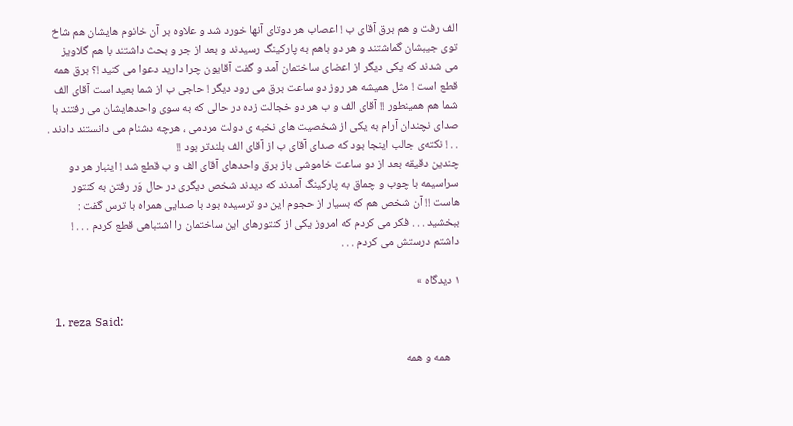الف رفت و هم برق آقای ب ! اعصاب هر دوتای آنها خورد شد و علاوه بر آن خانوم هایشان هم شاخ توی جیبشان گماشتند و هر دو باهم به پارکینگ رسیدند و بعد از جر و بحث داشتند با هم گلاویز می شدند که یکی دیگر از اعضای ساختمان آمد و گفت آقایون چرا دارید دعوا می کنید !؟ برق همه قطع است ! مثل همیشه هر روز دو ساعت برق می رود دیگر ! حاجی ب از شما بعید است آقای الف شما هم همینطور !! آقای الف و ب هر دو خجالت زده در حالی که به سوی واحدهایشان می رفتند با صدای نچندان آرام به یکی از شخصیت های نخبه ی دولت مردمی ، هرچه دشنام می دانستند دادند . . . ! نکته‌ی جالب اینجا بود که صدای آقای ب از آقای الف بلندتر بود !!
چندین دقیقه بعد از دو ساعت خاموشی باز برق واحدهای آقای الف و ب قطع شد ! اینبار هر دو سراسیمه با چوب و چماق به پارکینگ آمدند که دیدند شخص دیگری در حال وَر رفتن به کنتور هاست !! آن شخص هم که بسیار از حجوم این دو ترسیده بود با صدایی همراه با ترس گفت : ببخشید . . . فکر می کردم که امروز یکی از کنتورهای این ساختمان را اشتباهی قطع کردم . . . ! داشتم درستش می کردم . . .

۱ دیدگاه »

  1. reza Said:

    همه و همه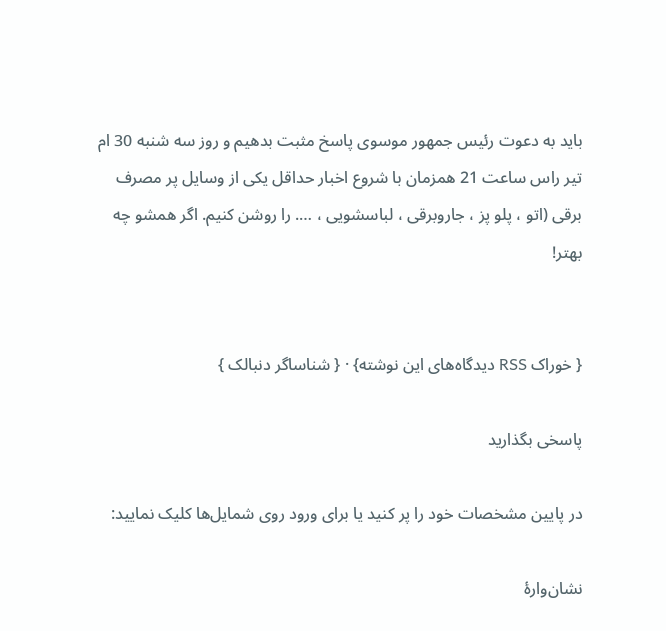باید به دعوت رئیس جمهور موسوی پاسخ مثبت بدهیم و روز سه شنبه 30 ام تیر راس ساعت 21 همزمان با شروع اخبار حداقل یکی از وسایل پر مصرف برقی (اتو ، پلو پز ، جاروبرقی ، لباسشویی ، …. را روشن کنیم. اگر همشو چه بهتر!


{ خوراک RSS دیدگاه‌های این نوشته} · { شناساگر دنبالک }

پاسخی بگذارید

در پایین مشخصات خود را پر کنید یا برای ورود روی شمایل‌ها کلیک نمایید:

نشان‌وارهٔ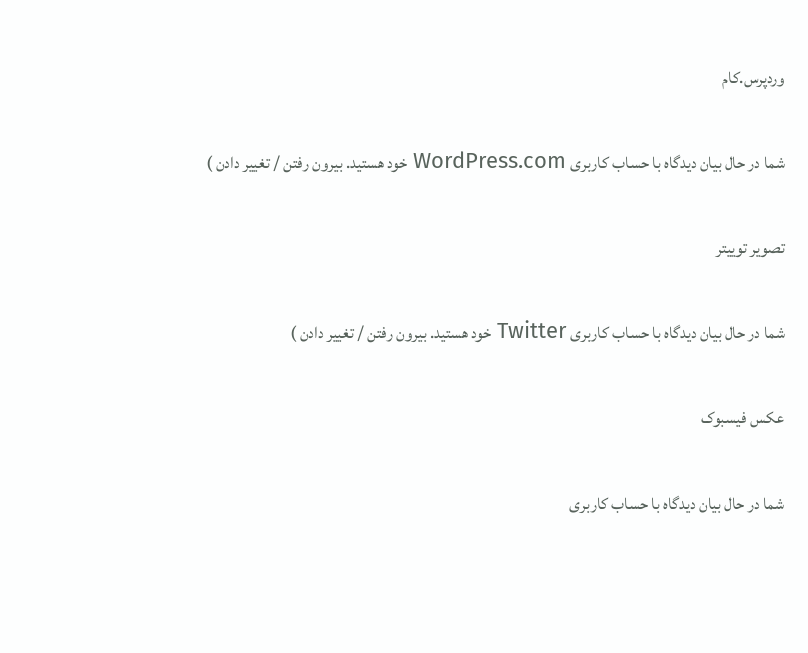وردپرس.کام

شما در حال بیان دیدگاه با حساب کاربری WordPress.com خود هستید. بیرون رفتن / تغییر دادن )

تصویر توییتر

شما در حال بیان دیدگاه با حساب کاربری Twitter خود هستید. بیرون رفتن / تغییر دادن )

عکس فیسبوک

شما در حال بیان دیدگاه با حساب کاربری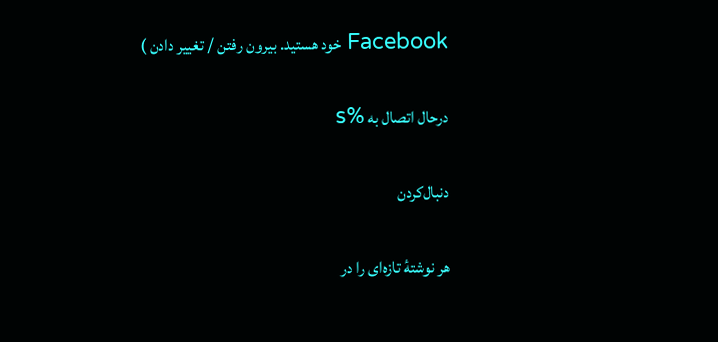Facebook خود هستید. بیرون رفتن / تغییر دادن )

درحال اتصال به %s

دنبال‌کردن

هر نوشتهٔ تازه‌ای را در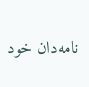نامه‌دان خود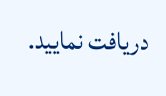دریافت نمایید.